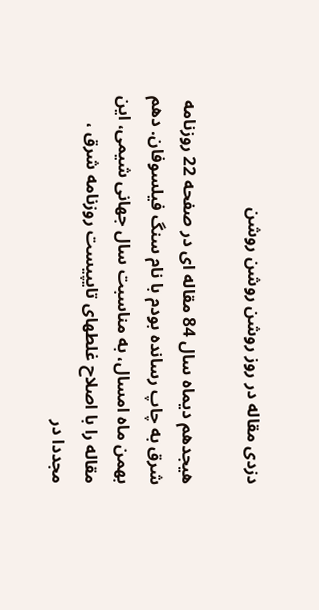دزدی مقاله در روز روشن روشن روشن

هیجدهم دیماه سال 84 مقاله ای در صفحه 22 روزنامه شرق به چاپ رسانده بودم با نام سنگ فیلسوفان. دهم  بهمن ماه امسال، به مناسبت سال جهانی شیمی، این مقاله را با اصلاح غلطهای تایپیست روزنامه شرق ، مجددا در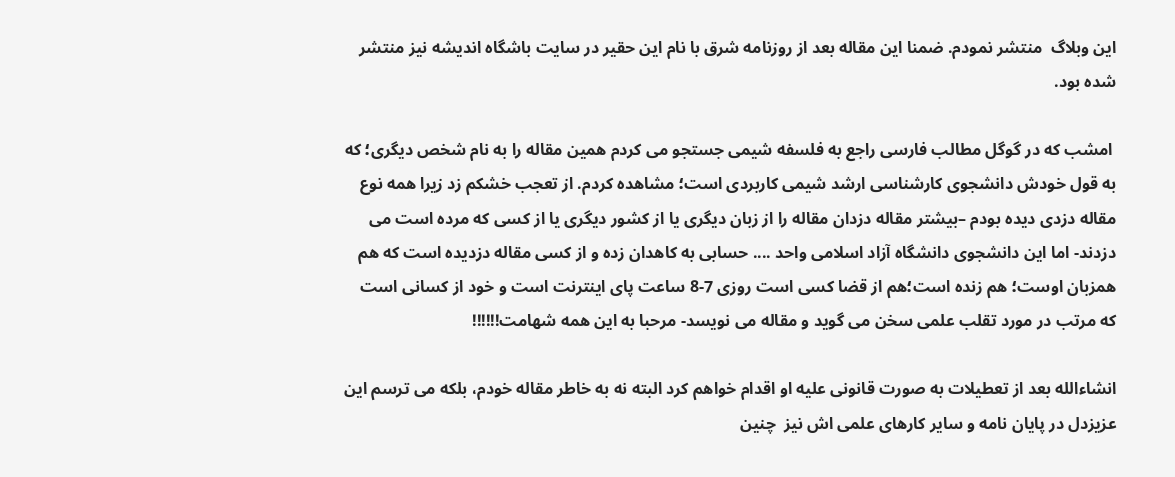این وبلاگ  منتشر نمودم. ضمنا این مقاله بعد از روزنامه شرق با نام این حقیر در سایت باشگاه اندیشه نیز منتشر شده بود.

 امشب که در گوگل مطالب فارسی راجع به فلسفه شیمی جستجو می کردم همین مقاله را به نام شخص دیگری؛ که به قول خودش دانشجوی کارشناسی ارشد شیمی کاربردی است؛ مشاهده کردم. از تعجب خشکم زد زیرا همه نوع مقاله دزدی دیده بودم –بیشتر مقاله دزدان مقاله را از زبان دیگری یا از کشور دیگری یا از کسی که مرده است می دزدند- اما این دانشجوی دانشگاه آزاد اسلامی واحد .... حسابی به کاهدان زده و از کسی مقاله دزدیده است که هم همزبان اوست؛ هم زنده است؛هم از قضا کسی است روزی 7-8 ساعت پای اینترنت است و خود از کسانی است که مرتب در مورد تقلب علمی سخن می گوید و مقاله می نویسد- مرحبا به این همه شهامت!!!!!!

انشاءالله بعد از تعطیلات به صورت قانونی علیه او اقدام خواهم کرد البته نه به خاطر مقاله خودم، بلکه می ترسم این عزیزدل در پایان نامه و سایر کارهای علمی اش نیز  چنین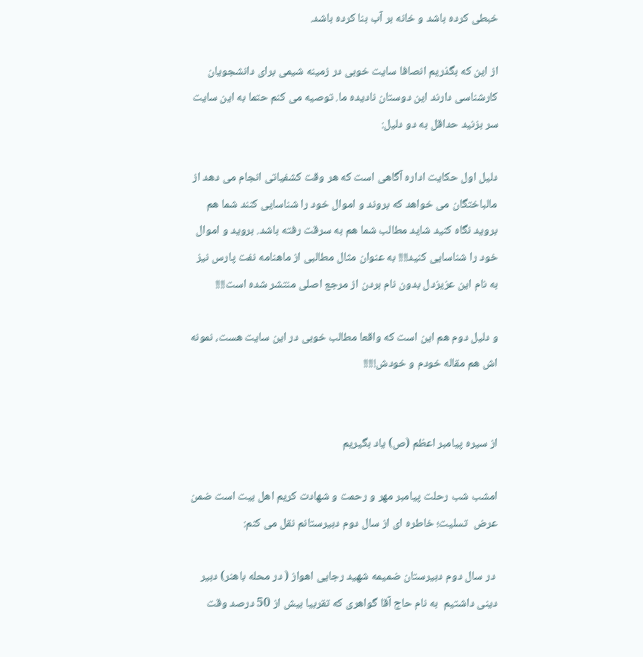خبطی کرده باشد و خانه بر آب بنا کرده باشد.

از این که بگذریم انصافا سایت خوبی در زمینه شیمی برای دانشجویان کارشناسی دارند این دوستان نادیده ما. توصیه می کنم حتما به این سایت سر بزنید حداقل به دو دلیل:

دلیل اول حکایت اداره آگاهی است که هر وقت کشفیاتی انجام می دهد از مالباختگان می خواهد که بروند و اموال خود را شناسایی کنند شما هم بروید نگاه کنید شاید مطالب شما هم به سرقت رفته باشد. بروید و اموال خود را شناسایی کنید!!!! به عنوان مثال مطالبی از ماهنامه نفت پارس نیز به نام این عزیزدل بدون نام بردن از مرجع اصلی منتشر شده است!!!!

و دلیل دوم هم این است که واقعا مطالب خوبی در این سایت هست، نمونه اش هم مقاله خودم و خودش!!!!!


از سیره پیامبر اعظم (ص) یاد بگیریم

امشب شب رحلت پیامبر مهر و رحمت و شهادت کریم اهل بیت است ضمن عرض  تسلیت؛ خاطره ای از سال دوم دبیرستانم نقل می کنم:

 در سال دوم دبیرستان ضمیمه شهید رجایی اهواز ( در محله باهنر) دبیر دینی داشتیم  به نام حاج آقا گواهری که تقربیا بیش از 50 درصد وقت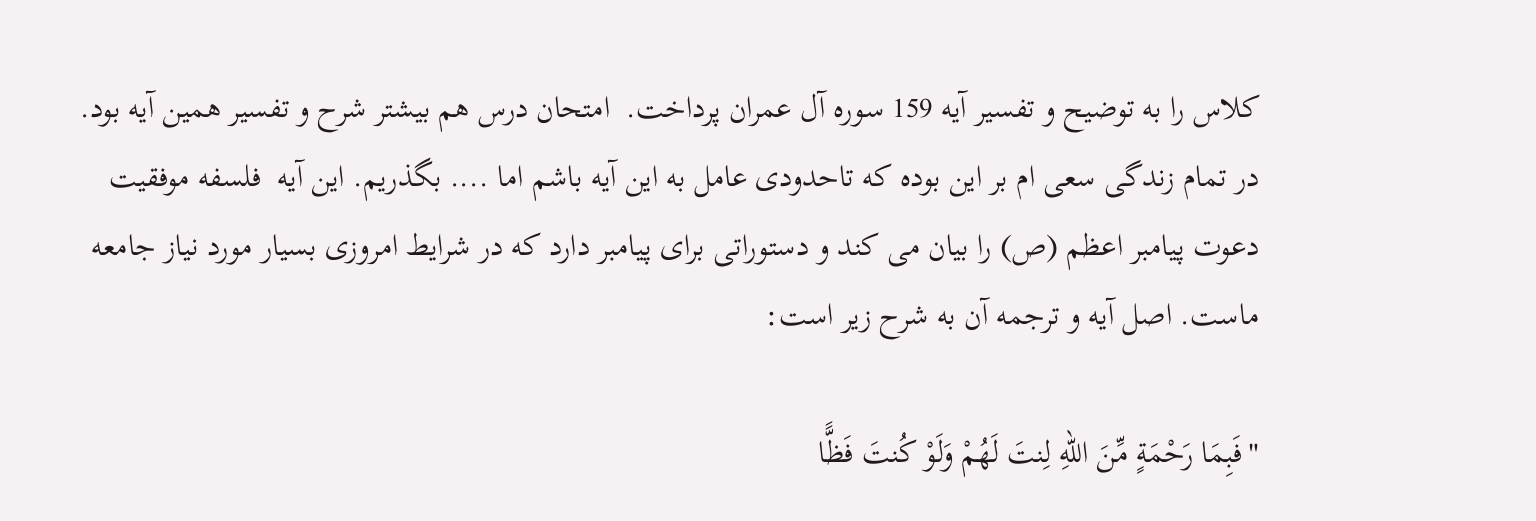کلاس را به توضیح و تفسیر آیه 159 سوره آل عمران پرداخت.  امتحان درس هم بیشتر شرح و تفسیر همین آیه بود. در تمام زندگی سعی ام بر این بوده که تاحدودی عامل به این آیه باشم اما .... بگذریم. این آیه  فلسفه موفقیت دعوت پیامبر اعظم (ص) را بیان می کند و دستوراتی برای پیامبر دارد که در شرایط امروزی بسیار مورد نیاز جامعه ماست. اصل آیه و ترجمه آن به شرح زیر است:

"فَبِمَا رَحْمَةٍ مِّنَ اللّهِ لِنتَ لَهُمْ وَلَوْ كُنتَ فَظًّا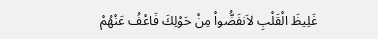غَلِيظَ الْقَلْبِ لاَنفَضُّواْ مِنْ حَوْلِكَ فَاعْفُ عَنْهُمْ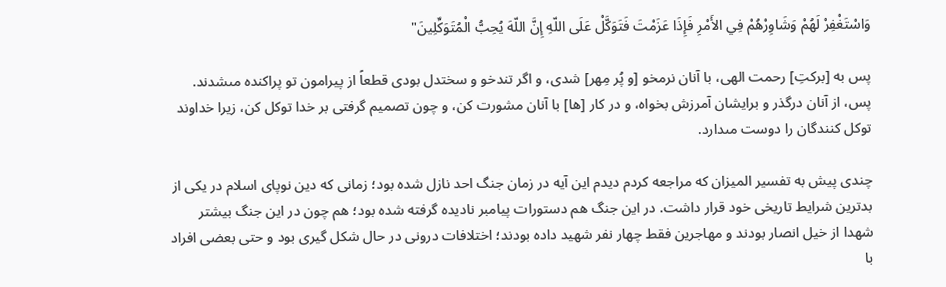وَاسْتَغْفِرْ لَهُمْ وَشَاوِرْهُمْ فِي الأَمْرِ فَإِذَا عَزَمْتَ فَتَوَكَّلْ عَلَى اللّهِ إِنَّ اللّهَ يُحِبُّ الْمُتَوَكِّلِينَ"

پس به [بركتِ] رحمت الهى، با آنان نرمخو [و پُر مِهر] شدى، و اگر تندخو و سختدل بودى قطعاً از پيرامون تو پراكنده مىشدند. پس، از آنان درگذر و برايشان آمرزش بخواه، و در كار [ها] با آنان مشورت كن، و چون تصميم گرفتى بر خدا توكل كن، زيرا خداوند توكل كنندگان را دوست مىدارد.

چندی پیش به تفسیر المیزان که مراجعه کردم دیدم این آیه در زمان جنگ احد نازل شده بود؛ زمانی که دین نوپای اسلام در یکی از بدترین شرایط تاریخی خود قرار داشت. در این جنگ هم دستورات پیامبر نادیده گرفته شده بود؛ هم چون در این جنگ بیشتر شهدا از خیل انصار بودند و مهاجرین فقط چهار نفر شهید داده بودند؛ اختلافات درونی در حال شکل گیری بود و حتی بعضی افراد با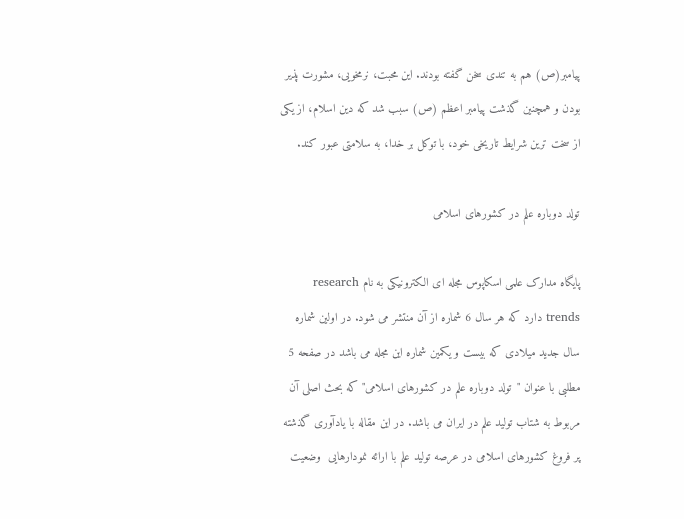پیامبر(ص) هم به تندی سخن گفته بودند. این محبت، نرمخویی، مشورت پذیر بودن و همچنین گذشت پیامبر اعظم (ص) سبب شد که دین اسلام، از یکی از سخت ترین شرایط تاریخی خود، با توکل بر خدا، به سلامتی عبور کند.

تولد دوباره علم در کشورهای اسلامی

پایگاه مدارک علمی اسکاپوس مجله ای الکترونیکی به نام research trends دارد که هر سال 6 شماره از آن منتشر می شود. در اولین شماره سال جدید میلادی که بیست و یکمین شماره این مجله می باشد در صفحه 5 مطلبی با عنوان "تولد دوباره علم در کشورهای اسلامی" که بحث اصلی آن مربوط به شتاب تولید علم در ایران می باشد. در این مقاله با یادآوری گذشته پر فروغ کشورهای اسلامی در عرصه تولید علم با ارائه نمودارهایی  وضعیت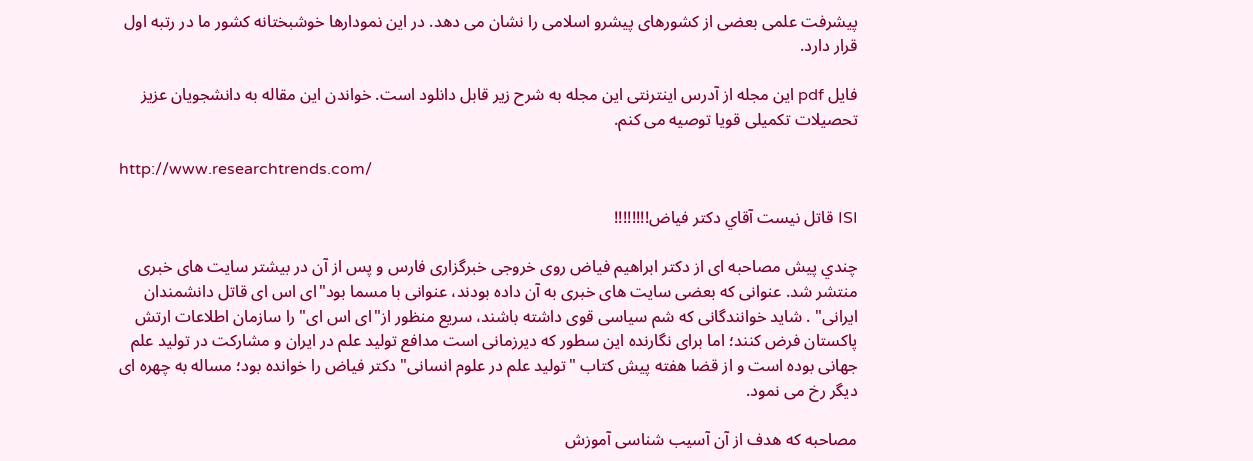پیشرفت علمی بعضی از کشورهای پیشرو اسلامی را نشان می دهد. در این نمودارها خوشبختانه کشور ما در رتبه اول قرار دارد.

فایل pdf این مجله از آدرس اینترنتی این مجله به شرح زیر قابل دانلود است. خواندن این مقاله به دانشجویان عزیز تحصیلات تکمیلی قویا توصیه می کنم.

http://www.researchtrends.com/

ISI قاتل نيست آقاي دكتر فياض!!!!!!!!

چندي پيش مصاحبه ای از دکتر ابراهیم فیاض روی خروجی خبرگزاری فارس و پس از آن در بیشتر سایت های خبری منتشر شد. عنوانی که بعضی سایت های خبری به آن داده بودند، عنوانی با مسما بود"ای اس ای قاتل دانشمندان ایرانی" . شاید خوانندگانی که شم سیاسی قوی داشته باشند، سریع منظور از"ای اس ای" را سازمان اطلاعات ارتش پاکستان فرض کنند؛ اما برای نگارنده این سطور که دیرزمانی است مدافع تولید علم در ایران و مشارکت در تولید علم جهانی بوده است و از قضا هفته پیش کتاب "تولید علم در علوم انسانی" دکتر فیاض را خوانده بود؛ مساله به چهره ای دیگر رخ می نمود.

مصاحبه که هدف از آن آسیب شناسی آموزش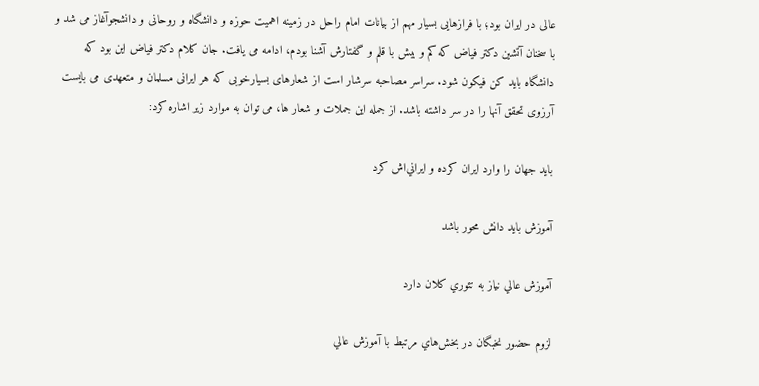عالی در ایران بود؛ با فرازهایی بسیار مهم از بیانات امام راحل در زمینه اهمیت حوزه و دانشگاه و روحانی و دانشجوآغاز می شد و با سخنان آتشین دکتر فیاض که کم و بیش با قلم و گفتارش آشنا بودم، ادامه می یافت. جان کلام دکتر فیاض این بود که دانشگاه باید کن فیکون شود. سراسر مصاحبه سرشار است از شعارهای بسیارخوبی که هر ایرانی مسلمان و متعهدی می بایست آرزوی تحقق آنها را در سر داشته باشد. از جمله این جملات و شعار ها، می توان به موارد زیر اشاره کرد:

بايد جهان را وارد ايران كرده و ايراني‌اش كرد

آموزش بايد دانش محور باشد

آموزش عالي نياز به تئوري كلان دارد

لزوم حضور نخبگان در بخش‌هاي مرتبط با آموزش عالي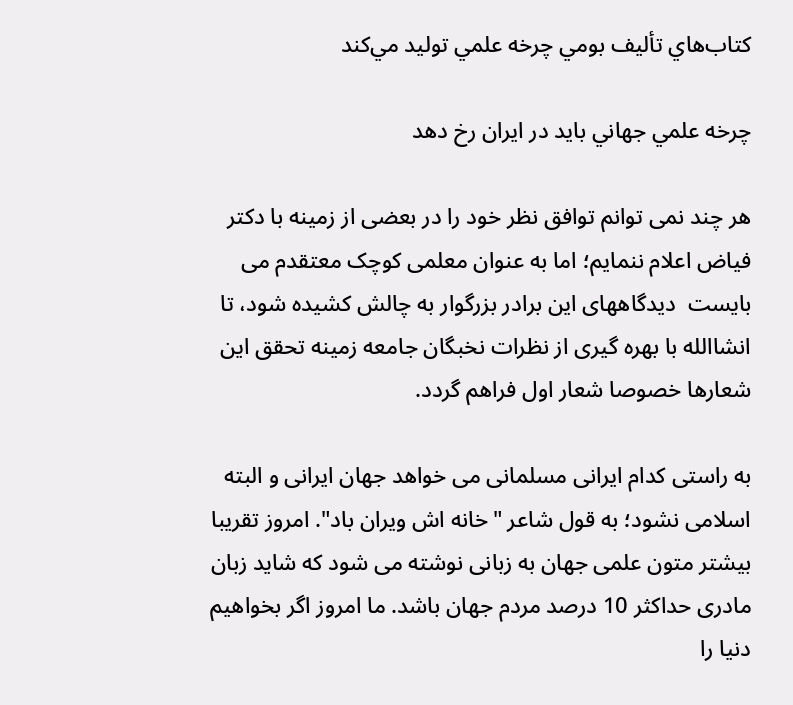كتاب‌هاي تأليف بومي چرخه علمي توليد مي‌كند

چرخه علمي جهاني بايد در ايران رخ دهد

هر چند نمی توانم توافق نظر خود را در بعضی از زمینه با دکتر فیاض اعلام ننمایم؛ اما به عنوان معلمی کوچک معتقدم می بایست  دیدگاههای این برادر بزرگوار به چالش کشیده شود، تا انشاالله با بهره گیری از نظرات نخبگان جامعه زمینه تحقق این شعارها خصوصا شعار اول فراهم گردد.

به راستی کدام ایرانی مسلمانی می خواهد جهان ایرانی و البته اسلامی نشود؛ به قول شاعر "خانه اش ویران باد". امروز تقریبا بیشتر متون علمی جهان به زبانی نوشته می شود که شاید زبان مادری حداکثر 10 درصد مردم جهان باشد. ما امروز اگر بخواهیم دنیا را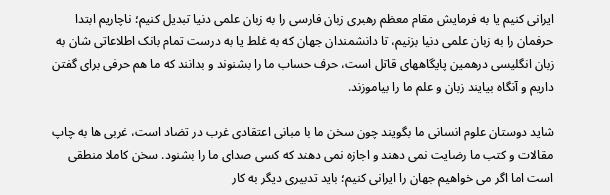ایرانی کنیم یا به فرمایش مقام معظم رهبری زبان فارسی را به زبان علمی دنیا تبدیل کنیم؛ ناچاریم ابتدا حرفمان را به زبان علمی دنیا بزنیم، تا دانشمندان جهان که به غلط یا به درست تمام بانک اطلاعاتی شان به زبان انگلیسی درهمین پایگاههای قاتل است، حرف حساب ما را بشنوند و بدانند که ما هم حرفی برای گفتن داریم و آنگاه بیایند زبان و علم ما را بیاموزند.

شاید دوستان علوم انسانی ما بگویند چون سخن ما با مبانی اعتقادی غرب در تضاد است، غربی ها به چاپ مقالات و کتب ما رضایت نمی دهند و اجازه نمی دهند که کسی صدای ما را بشنود. سخن کاملا منطقی است اما اگر می خواهیم جهان را ایرانی کنیم؛ باید تدبیری دیگر به کار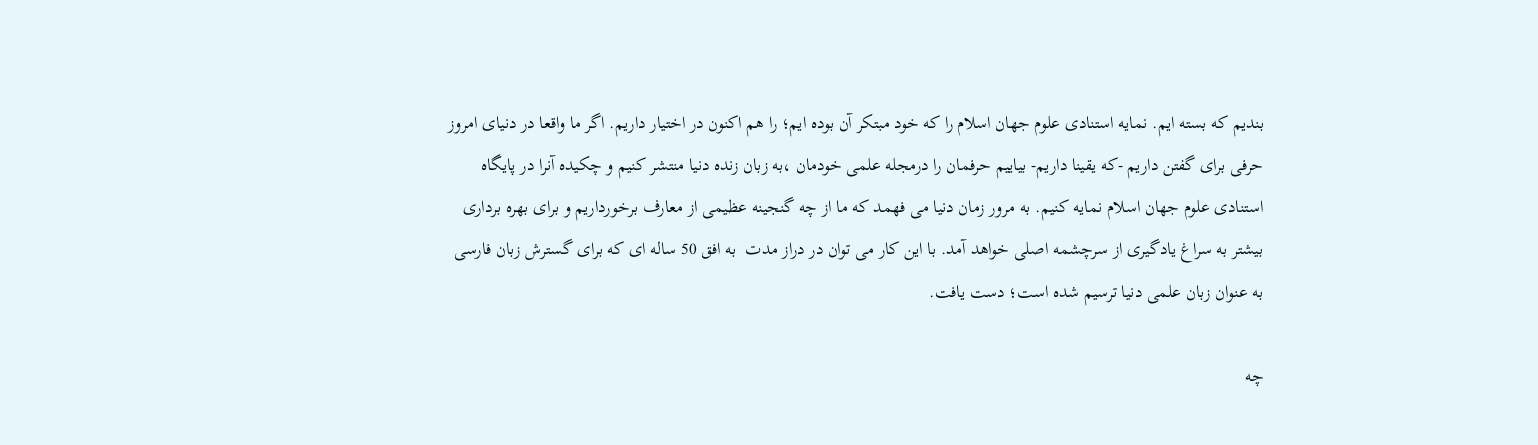بندیم که بسته ایم. نمایه استنادی علوم جهان اسلام را که خود مبتکر آن بوده ایم؛ را هم اکنون در اختیار داریم. اگر ما واقعا در دنیای امروز حرفی برای گفتن داریم -که یقینا داریم- بیاییم حرفمان را درمجله علمی خودمان ،به زبان زنده دنیا منتشر کنیم و چکیده آنرا در پایگاه استنادی علوم جهان اسلام نمایه کنیم. به مرور زمان دنیا می فهمد که ما از چه گنجینه عظیمی از معارف برخورداریم و برای بهره برداری بیشتر به سراغ یادگیری از سرچشمه اصلی خواهد آمد. با این کار می توان در دراز مدت  به افق 50 ساله ای که برای گسترش زبان فارسی به عنوان زبان علمی دنیا ترسیم شده است؛ دست یافت.

چه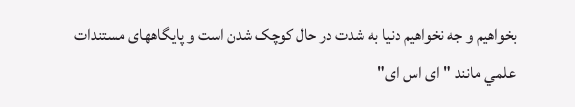بخواهیم و جه نخواهیم دنیا به شدت در حال کوچک شدن است و پایگاههای مستندات علمي مانند "ای اس ای"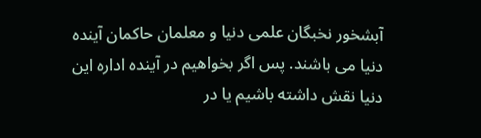آبشخور نخبگان علمی دنیا و معلمان حاکمان آینده دنیا می باشند. پس اگر بخواهیم در آینده اداره این دنیا نقش داشته باشیم یا در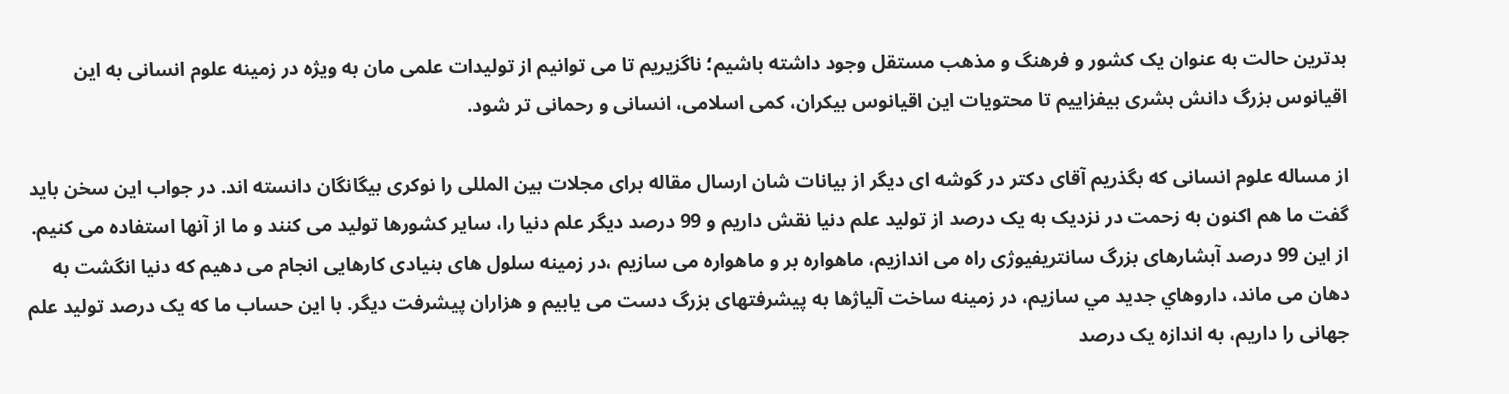بدترین حالت به عنوان یک کشور و فرهنگ و مذهب مستقل وجود داشته باشیم؛ ناگزیریم تا می توانیم از تولیدات علمی مان به ویژه در زمینه علوم انسانی به این اقيانوس بزرگ دانش بشری بیفزاییم تا محتویات این اقیانوس بيكران، کمی اسلامی، انسانی و رحمانی تر شود.

از مساله علوم انسانی که بگذریم آقای دکتر در گوشه ای دیگر از بیانات شان ارسال مقاله برای مجلات بین المللی را نوکری بیگانگان دانسته اند. در جواب این سخن باید گفت ما هم اکنون به زحمت در نزدیک به یک درصد از تولید علم دنیا نقش داریم و 99 درصد دیگر علم دنیا را، سایر کشورها تولید می کنند و ما از آنها استفاده می کنیم. از این 99 درصد آبشارهای بزرگ سانتریفیوژی راه می اندازیم، ماهواره بر و ماهواره می سازیم ،در زمینه سلول های بنیادی کارهایی انجام می دهیم که دنیا انگشت به دهان می ماند، داروهاي جديد مي سازيم، در زمینه ساخت آلیاژها به پیشرفتهای بزرگ دست می یابیم و هزاران پیشرفت دیگر. با این حساب ما که یک درصد تولید علم جهانی را داریم، به اندازه یک درصد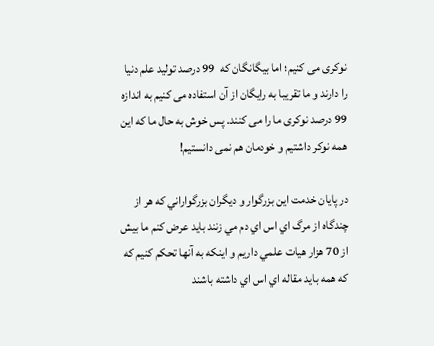نوکری می کنیم؛ اما بیگانگان که  99 درصد تولید علم دنیا را دارند و ما تقریبا به رایگان از آن استفاده می کنیم به اندازه 99 درصد نوکری ما را می کنند. پس خوش به حال ما که این همه نوکر داشتیم و خودمان هم نمی دانستیم!

در پايان خدمت اين بزرگوار و ديگران بزرگواراني كه هر از چندگاه از مرگ اي اس اي دم مي زنند بايد عرض كنم ما بيش از 70 هزار هيات علمي داريم و اينكه به آنها تحكم كنيم كه كه همه بايد مقاله اي اس اي داشته باشند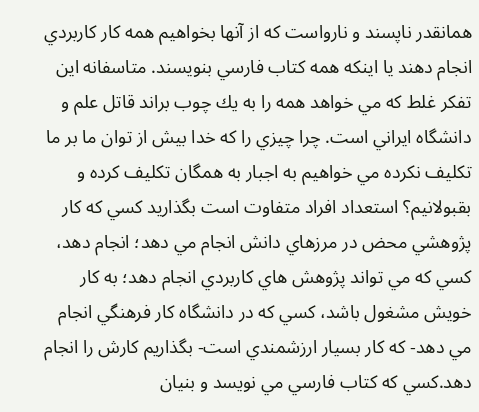همانقدر ناپسند و نارواست كه از آنها بخواهيم همه كار كاربردي انجام دهند يا اينكه همه كتاب فارسي بنويسند. متاسفانه اين تفكر غلط كه مي خواهد همه را به يك چوب براند قاتل علم و دانشگاه ايراني است. چرا چيزي را كه خدا بيش از توان ما بر ما تكليف نكرده مي خواهيم به اجبار به همگان تكليف كرده و بقبولانيم؟ استعداد افراد متفاوت است بگذاريد كسي كه كار پژوهشي محض در مرزهاي دانش انجام مي دهد؛ انجام دهد، كسي كه مي تواند پژوهش هاي كاربردي انجام دهد؛ به كار خويش مشغول باشد، كسي كه در دانشگاه كار فرهنگي انجام مي دهد- كه كار بسيار ارزشمندي است- بگذاريم كارش را انجام دهد.كسي كه كتاب فارسي مي نويسد و بنيان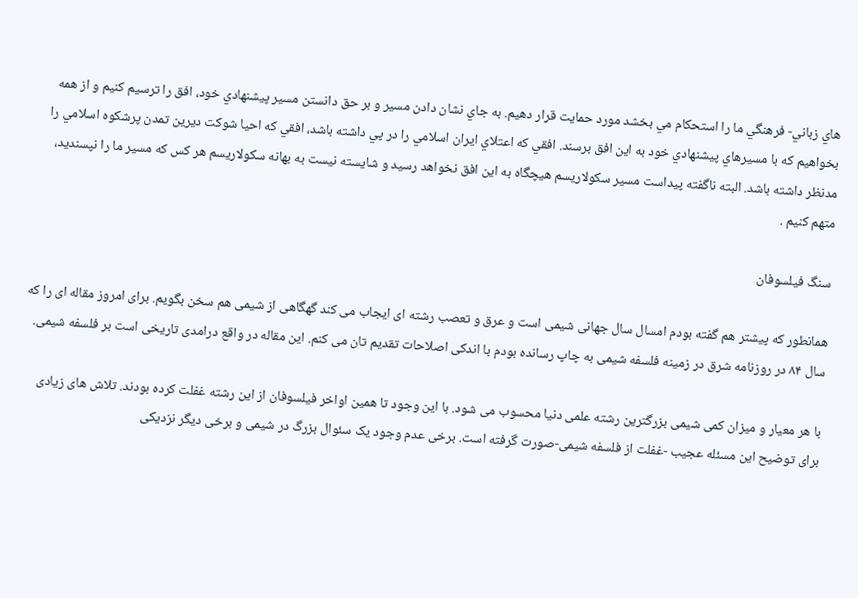هاي زباني- فرهنگي ما را استحكام مي بخشد مورد حمايت قرار دهيم. به جاي نشان دادن مسير و بر حق دانستن مسير پيشنهادي خود، افق را ترسيم كنيم و از همه بخواهيم كه با مسيرهاي پيشنهادي خود به اين افق برسند. افقي كه اعتلاي ايران اسلامي را در پي داشته باشد، افقي كه احيا شوكت ديرين تمدن پرشكوه اسلامي را مدنظر داشته باشد. البته ناگفته پيداست مسير سكولاريسم هيچگاه به اين افق نخواهد رسيد و شايسته نيست به بهانه سكولاريسم هر كس كه مسير ما را نپسنديد، متهم كنيم .

سنگ فیلسوفان

همانطور که پیشتر هم گفته بودم امسال سال جهانی شیمی است و عرق و تعصب رشته ای ایجاب می کند گهگاهی از شیمی هم سخن بگویم. برای امروز مقاله ای را که سال ۸۴ در روزنامه شرق در زمینه فلسفه شیمی به چاپ رسانده بودم با اندکی اصلاحات تقدیم تان می کنم. این مقاله در واقع درامدی تاریخی است بر فلسفه شیمی.

با هر معیار و میزان کمی شیمی بزرگترین رشته علمی دنیا محسوب می شود. با این وجود تا همین اواخر فیلسوفان از این رشته غفلت کرده بودند. تلاش های زیادی برای توضیح این مسئله عجیب -غفلت از فلسفه شیمی-صورت گرفته است. برخی عدم وجود یک سئوال بزرگ در شیمی و برخی ديگر نزدیکی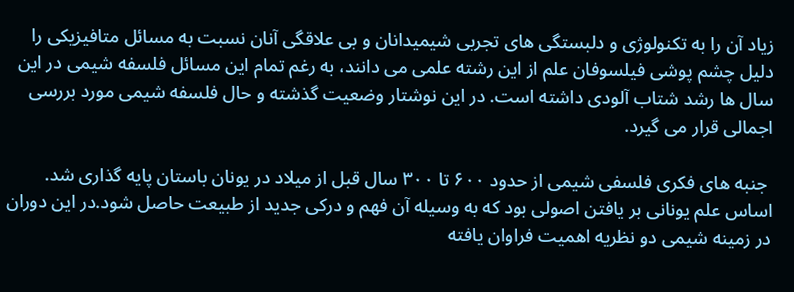زیاد آن را به تکنولوژی و دلبستگی های تجربی شیمیدانان و بی علاقگی آنان نسبت به مسائل متافیزیکی را دلیل چشم پوشی فیلسوفان علم از این رشته علمی می دانند، به رغم تمام این مسائل فلسفه شیمی در این سال ها رشد شتاب آلودی داشته است. در این نوشتار وضعیت گذشته و حال فلسفه شیمی مورد بررسی اجمالی قرار می گیرد.

 جنبه های فکری فلسفی شیمی از حدود ۶۰۰ تا ۳۰۰ سال قبل از میلاد در یونان باستان پایه گذاری شد. اساس علم یونانی بر یافتن اصولی بود که به وسیله آن فهم و درکی جدید از طبیعت حاصل شود.در این دوران در زمینه شیمی دو نظریه اهمیت فراوان یافته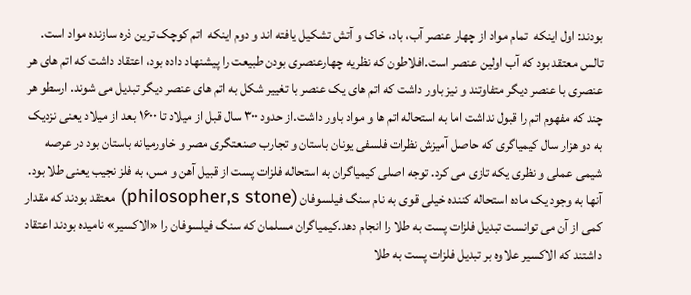بودند: اول اينكه  تمام مواد از چهار عنصر آب، باد، خاک و آتش تشکیل یافته اند و دوم اينكه  اتم کوچک ترین ذره سازنده مواد است. تالس معتقد بود که آب اولین عنصر است.افلاطون که نظریه چهارعنصری بودن طبیعت را پیشنهاد داده بود، اعتقاد داشت که اتم های هر عنصری با عنصر دیگر متفاوتند و نیز باور داشت که اتم های یک عنصر با تغییر شکل به اتم های عنصر دیگر تبدیل می شوند. ارسطو هر چند که مفهوم اتم را قبول نداشت اما به استحاله اتم ها و مواد باور داشت.از حدود ۳۰۰ سال قبل از میلاد تا ۱۶۰۰ بعد از میلاد یعنی نزدیک به دو هزار سال کیمیاگری که حاصل آمیزش نظرات فلسفی یونان باستان و تجارب صنعتگری مصر و خاورمیانه باستان بود در عرصه شیمی عملی و نظری یکه تازی می کرد. توجه اصلی کیمیاگران به استحاله فلزات پست از قبیل آهن و مس، به فلز نجیب یعنی طلا بود. آنها به وجود یک ماده استحاله کننده خیلی قوی به نام سنگ فیلسوفان (philosopher,s stone) معتقد بودند که مقدار کمی از آن می توانست تبدیل فلزات پست به طلا را انجام دهد.کیمیاگران مسلمان که سنگ فیلسوفان را «الاکسیر» نامیده بودند اعتقاد داشتند که الاکسیر علاوه بر تبدیل فلزات پست به طلا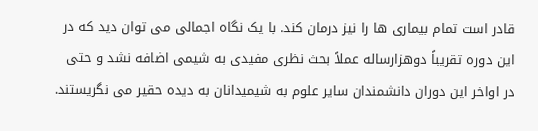قادر است تمام بیماری ها را نیز درمان کند. با یک نگاه اجمالی می توان دید که در این دوره تقریباً دوهزارساله عملاً بحث نظری مفیدی به شیمی اضافه نشد و حتی در اواخر این دوران دانشمندان سایر علوم به شیمیدانان به دیده حقیر می نگریستند.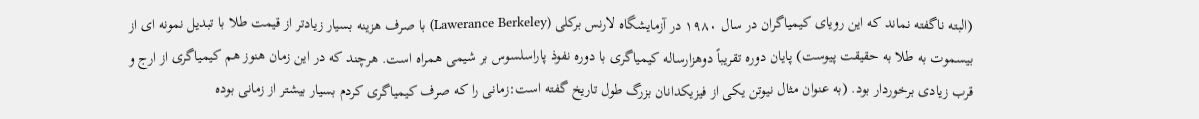(البته ناگفته نماند که این رویای کیمیاگران در سال ۱۹۸۰ در آزمایشگاه لارنس برکلی (Lawerance Berkeley) با صرف هزینه بسیار زیادتر از قیمت طلا با تبدیل نمونه ای از بیسموت به طلا به حقیقت پیوست) پایان دوره تقریباً دوهزارساله کیمیاگری با دوره نفوذ پاراسلسوس بر شیمی همراه است. هرچند که در این زمان هنوز هم کیمیاگری از ارج و قرب زیادی برخوردار بود. (به عنوان مثال نیوتن یکی از فیزیکدانان بزرگ طول تاریخ گفته است:زمانی را که صرف کیمیاگری کردم بسیار بیشتر از زمانی بوده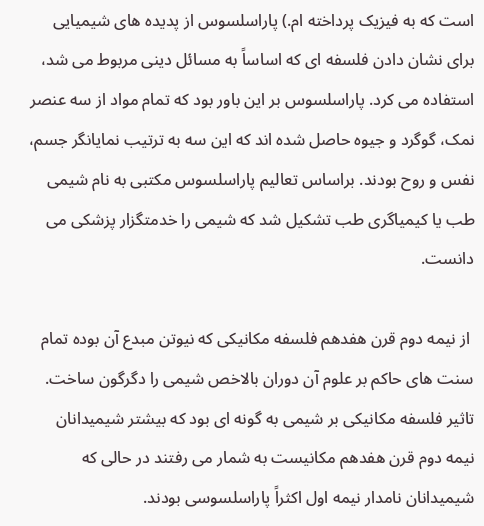است که به فیزیک پرداخته ام.) پاراسلسوس از پدیده های شیمیایی برای نشان دادن فلسفه ای که اساساً به مسائل دینی مربوط می شد، استفاده می کرد. پاراسلسوس بر این باور بود که تمام مواد از سه عنصر نمک، گوگرد و جیوه حاصل شده اند که این سه به ترتیب نمایانگر جسم، نفس و روح بودند. براساس تعالیم پاراسلسوس مکتبی به نام شیمی طب یا کیمیاگری طب تشکیل شد که شیمی را خدمتگزار پزشکی می دانست.

 از نیمه دوم قرن هفدهم فلسفه مکانیکی که نیوتن مبدع آن بوده تمام سنت های حاکم بر علوم آن دوران بالاخص شیمی را دگرگون ساخت. تاثیر فلسفه مکانیکی بر شیمی به گونه ای بود که بیشتر شیمیدانان نیمه دوم قرن هفدهم مکانیست به شمار می رفتند در حالی که شیمیدانان نامدار نیمه اول اکثراً پاراسلسوسی بودند.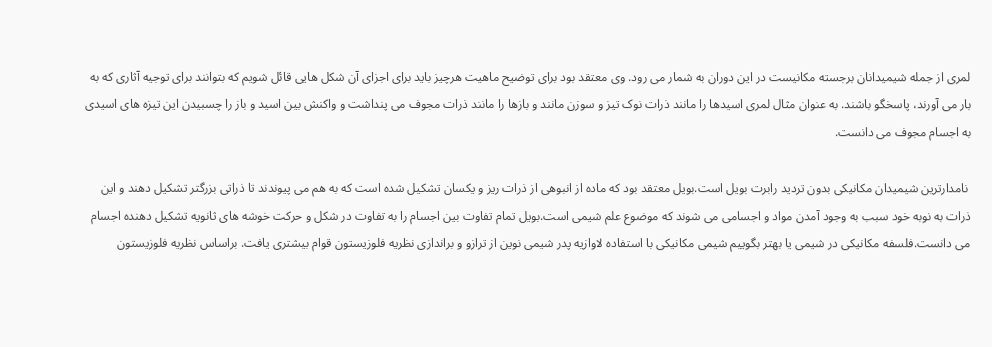لمری از جمله شیمیدانان برجسته مکانیست در این دوران به شمار می رود. وی معتقد بود برای توضیح ماهیت هرچیز باید برای اجزای آن شکل هایی قائل شویم که بتوانند برای توجیه آثاری که به بار می آورند، پاسخگو باشند. به عنوان مثال لمری اسیدها را مانند ذرات نوک تیز و سوزن مانند و بازها را مانند ذرات مجوف می پنداشت و واکنش بین اسید و باز را چسبیدن این تیزه های اسیدی به اجسام مجوف می دانست.

 نامدارترین شیمیدان مکانیکی بدون تردید رابرت بویل است.بویل معتقد بود که ماده از انبوهی از ذرات ریز و یکسان تشکیل شده است که به هم می پیوندند تا ذراتی بزرگتر تشکیل دهند و این ذرات به نوبه خود سبب به وجود آمدن مواد و اجسامی می شوند که موضوع علم شیمی است.بویل تمام تفاوت بین اجسام را به تفاوت در شکل و حرکت خوشه های ثانویه تشکیل دهنده اجسام می دانست.فلسفه مکانیکی در شیمی یا بهتر بگوییم شیمی مکانیکی با استفاده لاوازیه پدر شیمی نوین از ترازو و براندازی نظریه فلوزیستون قوام بیشتری یافت. براساس نظریه فلوزیستون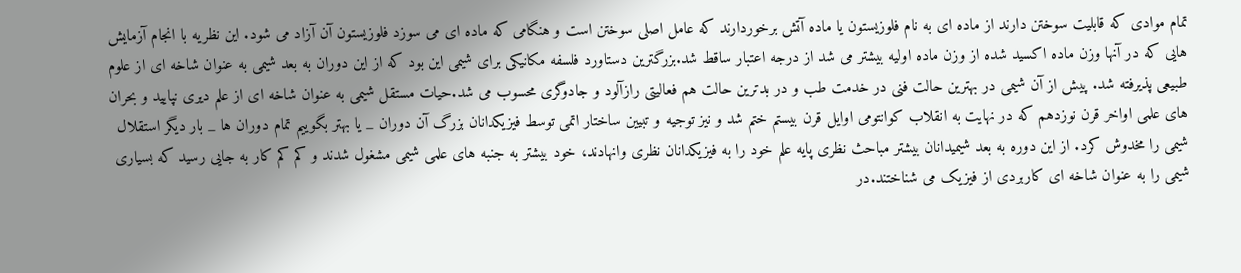تمام موادی که قابلیت سوختن دارند از ماده ای به نام فلوزیستون یا ماده آتش برخوردارند که عامل اصلی سوختن است و هنگامی که ماده ای می سوزد فلوزیستون آن آزاد می شود. این نظریه با انجام آزمایش هایی که در آنها وزن ماده اکسید شده از وزن ماده اولیه بیشتر می شد از درجه اعتبار ساقط شد.بزرگترین دستاورد فلسفه مکانیکی برای شیمی این بود که از این دوران به بعد شیمی به عنوان شاخه ای از علوم طبیعی پذیرفته شد. پیش از آن شیمی در بهترین حالت فنی در خدمت طب و در بدترین حالت هم فعالیتی رازآلود و جادوگری محسوب می شد.حیات مستقل شیمی به عنوان شاخه ای از علم دیری نپایید و بحران های علمی اواخر قرن نوزدهم که در نهایت به انقلاب کوانتومی اوایل قرن بیستم ختم شد و نیز توجیه و تبیین ساختار اتمی توسط فیزیکدانان بزرگ آن دوران _ یا بهتر بگوییم تمام دوران ها _ بار دیگر استقلال شیمی را مخدوش کرد. از این دوره به بعد شیمیدانان بیشتر مباحث نظری پایه علم خود را به فیزیکدانان نظری وانهادند، خود بیشتر به جنبه های علمی شیمی مشغول شدند و کم کم کار به جایی رسید که بسیاری شیمی را به عنوان شاخه ای کاربردی از فیزیک می شناختند.در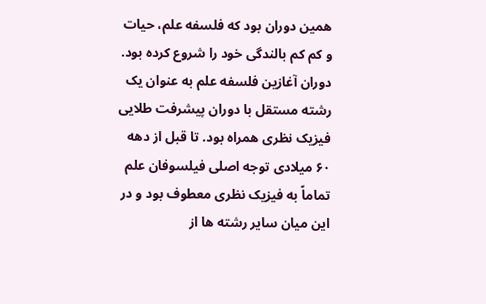همین دوران بود که فلسفه علم، حیات و کم کم بالندگی خود را شروع کرده بود. دوران آغازین فلسفه علم به عنوان یک رشته مستقل با دوران پیشرفت طلایی فیزیک نظری همراه بود. تا قبل از دهه ۶۰ میلادی توجه اصلی فیلسوفان علم تماماً به فیزیک نظری معطوف بود و در این میان سایر رشته ها از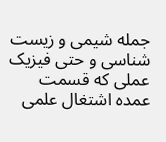جمله شیمی و زیست شناسی و حتی فیزیک عملی که قسمت عمده اشتغال علمی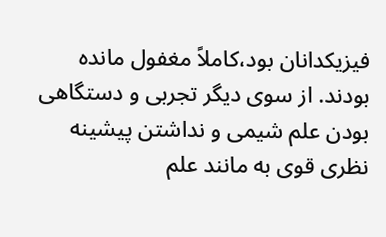فیزیکدانان بود،کاملاً مغفول مانده بودند. از سوی دیگر تجربی و دستگاهی بودن علم شیمی و نداشتن پیشینه نظری قوی به مانند علم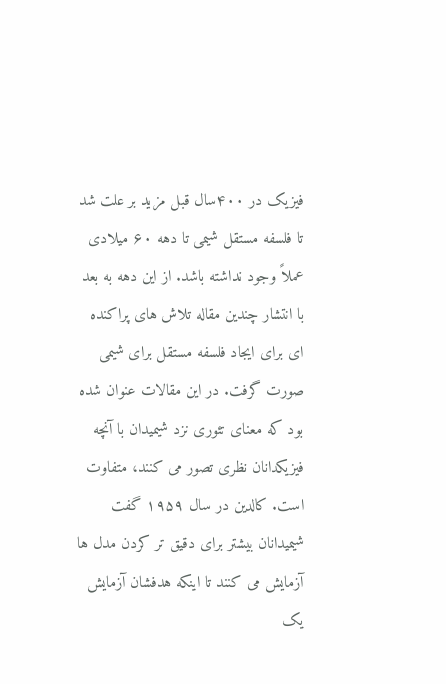فیزیک در ۴۰۰سال قبل مزید بر علت شد تا فلسفه مستقل شیمی تا دهه ۶۰ میلادی عملاً وجود نداشته باشد. از این دهه به بعد با انتشار چندین مقاله تلاش های پراکنده ای برای ایجاد فلسفه مستقل برای شیمی صورت گرفت. در این مقالات عنوان شده بود که معنای تئوری نزد شیمیدان با آنچه فیزیکدانان نظری تصور می کنند، متفاوت است. کالدین در سال ۱۹۵۹ گفت شیمیدانان بیشتر برای دقیق تر کردن مدل ها آزمایش می کنند تا اینکه هدفشان آزمایش یک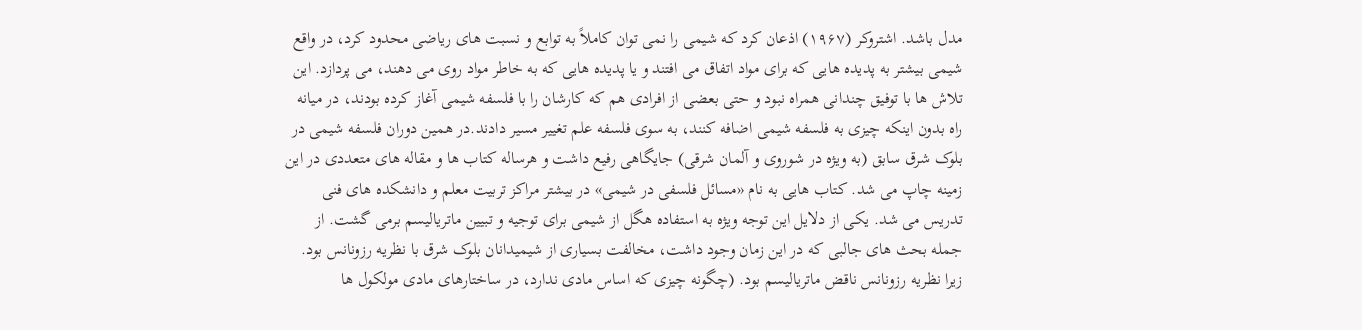مدل باشد. اشتروکر (۱۹۶۷) اذعان کرد که شیمی را نمی توان کاملاً به توابع و نسبت های ریاضی محدود کرد، در واقع شیمی بیشتر به پدیده هایی که برای مواد اتفاق می افتند و یا پدیده هایی که به خاطر مواد روی می دهند، می پردازد. این تلاش ها با توفیق چندانی همراه نبود و حتی بعضی از افرادی هم که کارشان را با فلسفه شیمی آغاز کرده بودند، در میانه راه بدون اینکه چیزی به فلسفه شیمی اضافه کنند، به سوی فلسفه علم تغییر مسیر دادند.در همین دوران فلسفه شیمی در بلوک شرق سابق (به ویژه در شوروی و آلمان شرقی) جایگاهی رفیع داشت و هرساله کتاب ها و مقاله های متعددی در این زمینه چاپ می شد. کتاب هایی به نام «مسائل فلسفی در شیمی» در بیشتر مراکز تربیت معلم و دانشکده های فنی تدریس می شد. یکی از دلایل این توجه ویژه به استفاده هگل از شیمی برای توجیه و تبیین ماتریالیسم برمی گشت. از جمله بحث های جالبی که در این زمان وجود داشت، مخالفت بسیاری از شیمیدانان بلوک شرق با نظریه رزونانس بود. زیرا نظریه رزونانس ناقض ماتریالیسم بود. (چگونه چیزی که اساس مادی ندارد، در ساختارهای مادی مولکول ها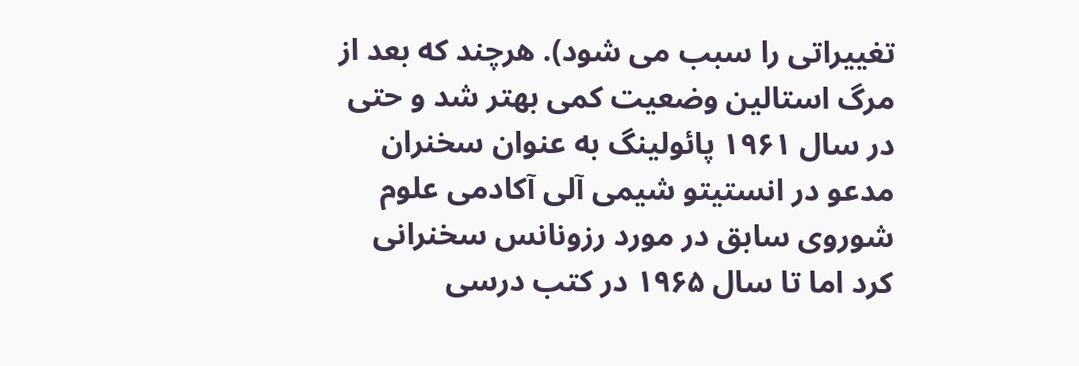تغییراتی را سبب می شود). هرچند که بعد از مرگ استالین وضعیت کمی بهتر شد و حتی در سال ۱۹۶۱ پائولینگ به عنوان سخنران مدعو در انستیتو شیمی آلی آکادمی علوم شوروی سابق در مورد رزونانس سخنرانی کرد اما تا سال ۱۹۶۵ در کتب درسی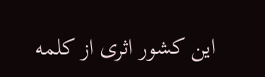این کشور اثری از کلمه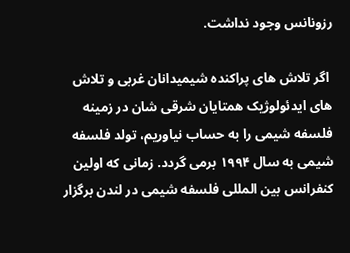رزونانس وجود نداشت.

 اگر تلاش های پراکنده شیمیدانان غربی و تلاش های ایدئولوژیک همتایان شرقی شان در زمینه فلسفه شیمی را به حساب نیاوریم، تولد فلسفه شیمی به سال ۱۹۹۴ برمی گردد. زمانی که اولین کنفرانس بین المللی فلسفه شیمی در لندن برگزار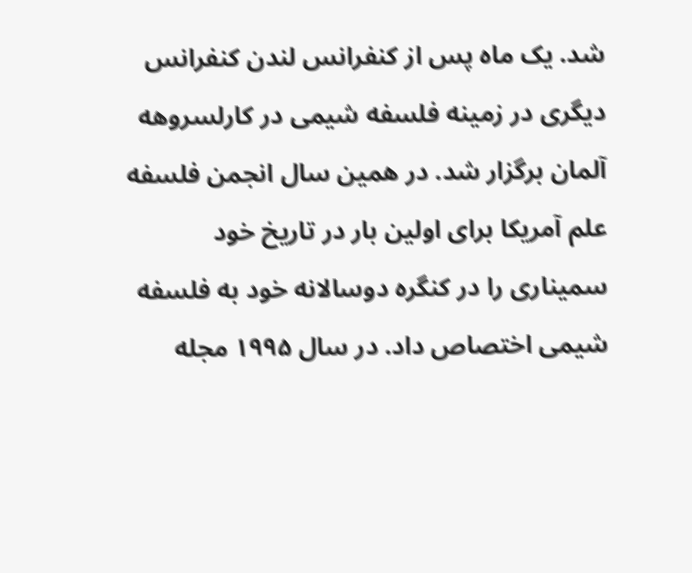شد. یک ماه پس از کنفرانس لندن کنفرانس دیگری در زمینه فلسفه شیمی در کارلسروهه آلمان برگزار شد. در همین سال انجمن فلسفه علم آمریکا برای اولین بار در تاریخ خود سمیناری را در کنگره دوسالانه خود به فلسفه شیمی اختصاص داد. در سال ۱۹۹۵ مجله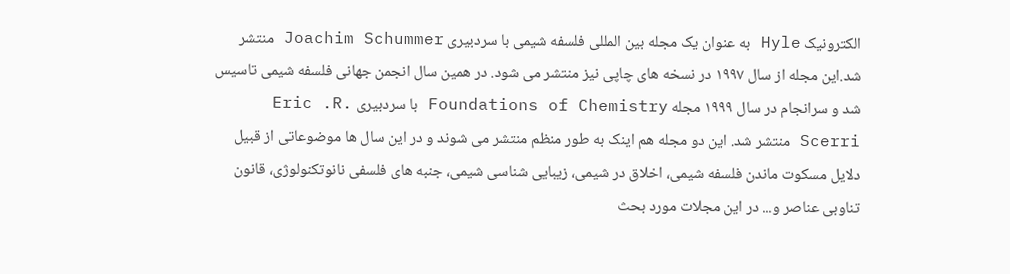الکترونیک Hyle به عنوان یک مجله بین المللی فلسفه شیمی با سردبیری Joachim Schummer منتشر شد.این مجله از سال ۱۹۹۷ در نسخه های چاپی نیز منتشر می شود. در همین سال انجمن جهانی فلسفه شیمی تاسیس شد و سرانجام در سال ۱۹۹۹ مجله Foundations of Chemistry با سردبیری Eric .R. Scerri منتشر شد. این دو مجله هم اینک به طور منظم منتشر می شوند و در این سال ها موضوعاتی از قبیل دلایل مسکوت ماندن فلسفه شیمی، اخلاق در شیمی، زیبایی شناسی شیمی، جنبه های فلسفی نانوتکنولوژی، قانون تناوبی عناصر و... در این مجلات مورد بحث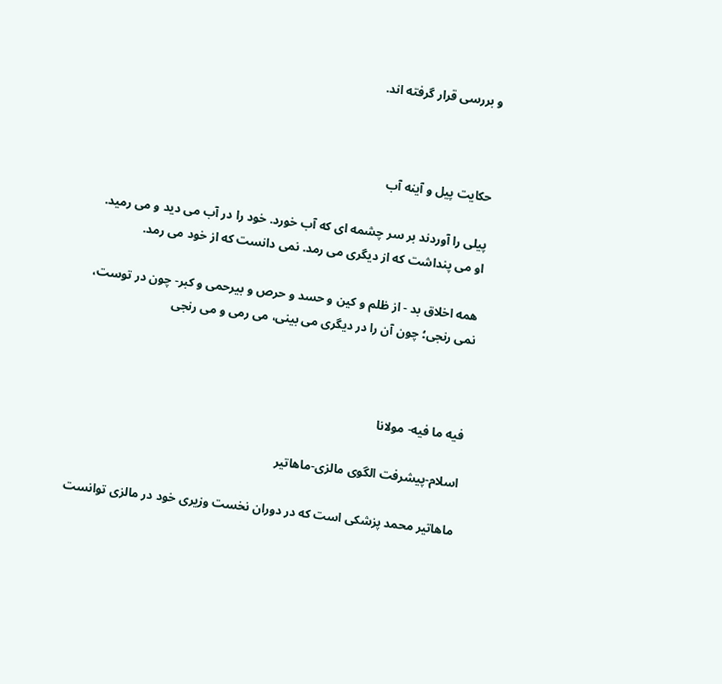و بررسی قرار گرفته اند.



حکایت پیل و آینه آب

پیلی را آوردند بر سر چشمه ای که آب خورد. خود را در آب می دید و می رمید. او می پنداشت که از دیگری می رمد. نمی دانست که از خود می رمد.

همه اخلاق بد - از ظلم و کین و حسد و حرص و بیرحمی و کبر- چون در توست، نمی رنجی؛ چون آن را در دیگری می بینی، می رمی و می رنجی



فیه ما فیه- مولانا

اسلام-پیشرفت الگوی مالزی-ماهاتیر

ماهاتیر محمد پزشکی است که در دوران نخست وزیری خود در مالزی توانست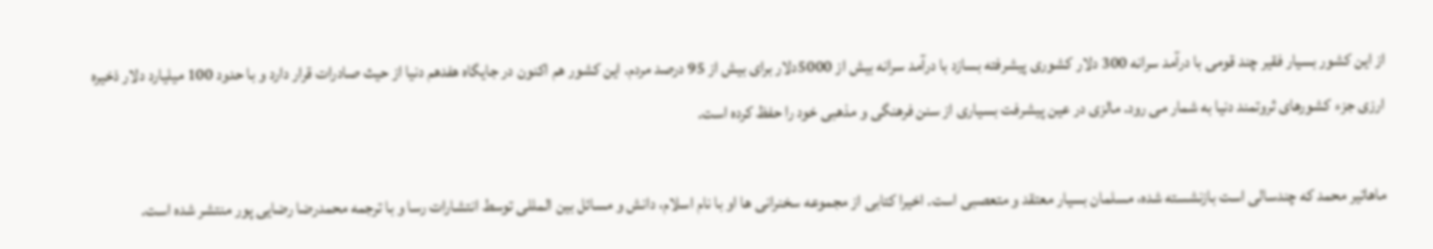از این کشور بسیار فقیر چند قومی با درآمد سرانه 300 دلار کشوری پیشرفته بسازد با درآمد سرانه بیش از 5000دلار برای بیش از 95 درصد مردم. این کشور هم اکنون در جایگاه هفدهم دنیا از حیث صادرات قرار دارد و با حدود 100 میلیارد دلار ذخیره ارزی جزء کشورهای ثروتمند دنیا به شمار می رود. مالزی در عین پیشرفت بسیاری از سنن فرهنگی و مذهبی خود را حفظ کرده است.

ماهاتیر محمد که چندسالی است بازنشسته شده، مسلمان بسیار معتقد و متعصبی است. اخیرا کتابی از مجموعه سخنرانی ها او با نام اسلام، دانش و مسائل بین المللی توسط انتشارات رسا و با ترجمه محمدرضا رضایی پور منتشر شده است.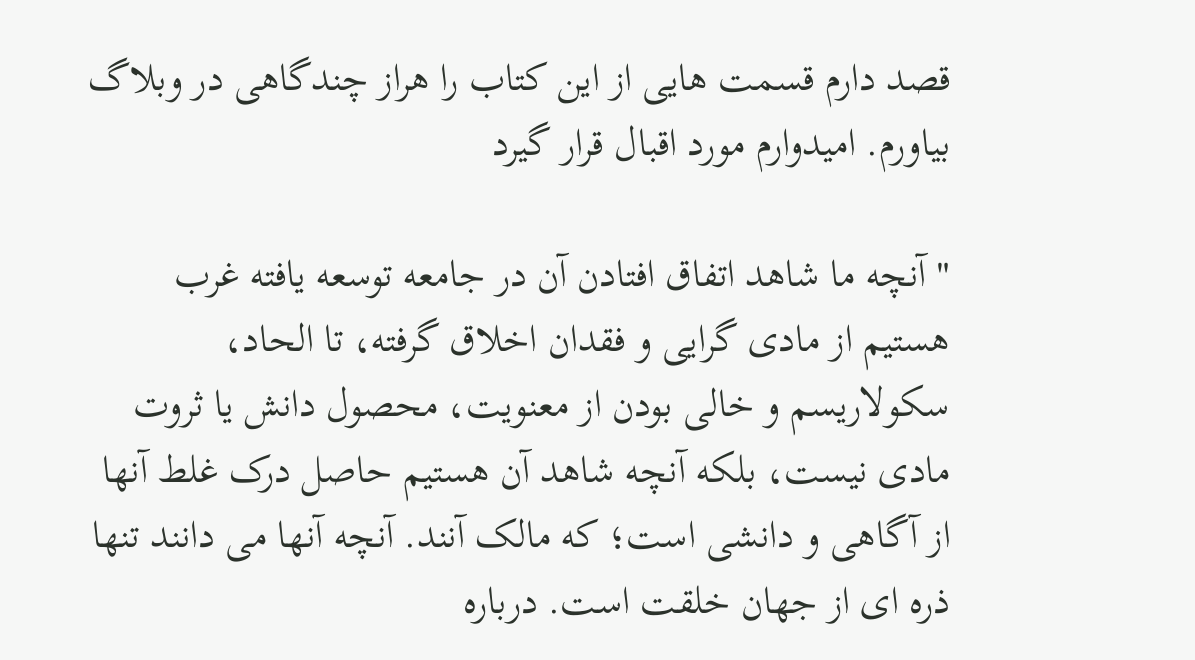قصد دارم قسمت هایی از این کتاب را هراز چندگاهی در وبلاگ بیاورم. امیدوارم مورد اقبال قرار گیرد

"آنچه ما شاهد اتفاق افتادن آن در جامعه توسعه یافته غرب هستیم از مادی گرایی و فقدان اخلاق گرفته، تا الحاد، سکولاریسم و خالی بودن از معنویت، محصول دانش یا ثروت مادی نیست، بلکه آنچه شاهد آن هستیم حاصل درک غلط آنها از آگاهی و دانشی است؛ که مالک آنند. آنچه آنها می دانند تنها ذره ای از جهان خلقت است. درباره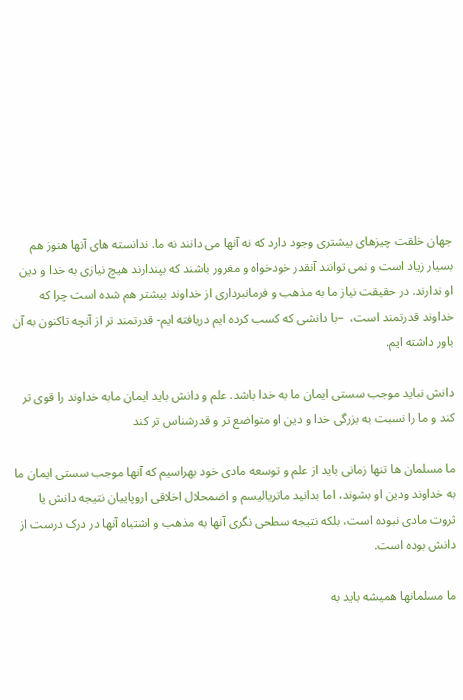جهان خلقت چیزهای بیشتری وجود دارد که نه آنها می دانند نه ما. ندانسته های آنها هنوز هم بسیار زیاد است و نمی توانند آنقدر خودخواه و مغرور باشند که بپندارند هیچ نیازی به خدا و دین او ندارند. در حقیقت نیاز ما به مذهب و فرمانبرداری از خداوند بیشتر هم شده است چرا که خداوند قدرتمند است،  –با دانشی که کسب کرده ایم دریافته ایم- قدرتمند تر از آنچه تاکنون به آن باور داشته ایم.

دانش نباید موجب سستی ایمان ما به خدا باشد. علم و دانش باید ایمان مابه خداوند را قوی تر کند و ما را نسبت به بزرگی خدا و دین او متواضع تر و قدرشناس تر کند

ما مسلمان ها تنها زمانی باید از علم و توسعه مادی خود بهراسیم که آنها موجب سستی ایمان ما به خداوند ودین او بشوند، اما بدانید ماتریالیسم و اضمحلال اخلاقی اروپاییان نتیجه دانش یا ثروت مادی نبوده است، بلکه نتیجه سطحی نگری آنها به مذهب و اشتباه آنها در درک درست از دانش بوده است.

ما مسلمانها همیشه باید به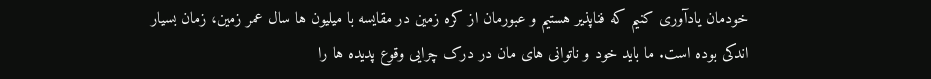خودمان یادآوری کنیم که فناپذیر هستیم و عبورمان از کره زمین در مقایسه با میلیون ها سال عمر زمین، زمان بسیار اندکی بوده است. ما باید خود و ناتوانی های مان در درک چرایی وقوع پدیده ها را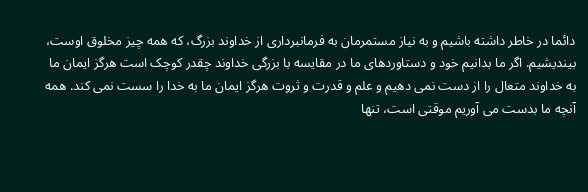دائما در خاطر داشته باشیم و به نیاز مستمرمان به فرمانبرداری از خداوند بزرگ، که همه چیز مخلوق اوست، بیندیشیم. اگر ما بدانیم خود و دستاوردهای ما در مقایسه با بزرگی خداوند چقدر کوچک است هرگز ایمان ما به خداوند متعال را از دست نمی دهیم و علم و قدرت و ثروت هرگز ایمان ما به خدا را سست نمی کند. همه آنچه ما بدست می آوریم موقتی است، تنها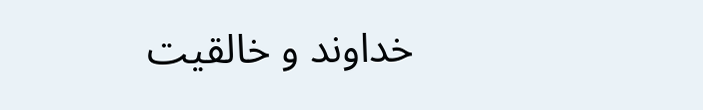خداوند و خالقیت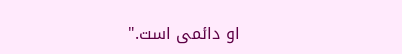او دائمی است."